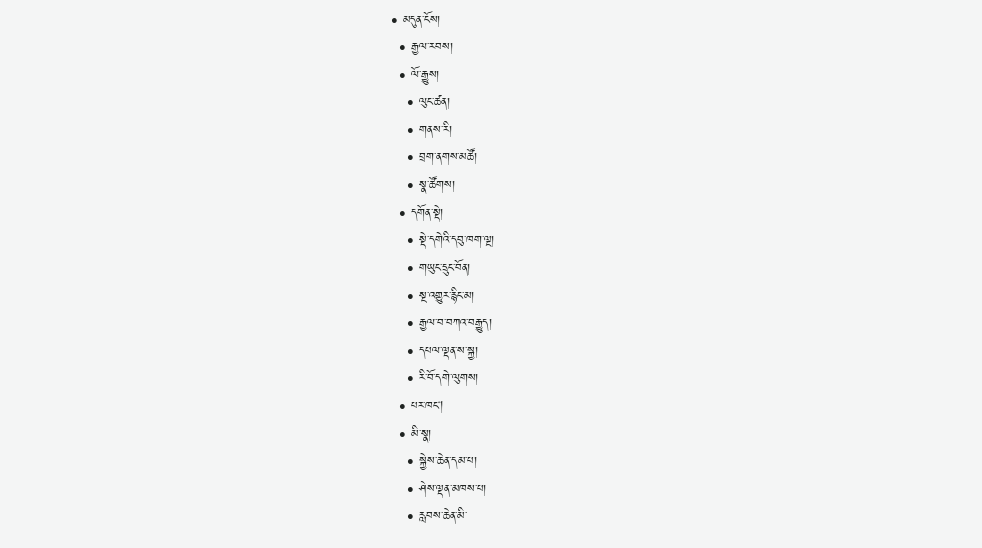• མདུན་ངོས།
  • རྒྱལ་རབས།
  • ལོ་རྒྱུས།
    • ལུང་ཚན།
    • གནས་རི།
    • བྲག་ནགས་མཚོ།
    • སྣ་ཚོགས།
  • དགོན་སྡེ།
    • སྡེ་དགེའི་དབུ་ཁག་ལྔ།
    • གཡུང་དྲུང་བོན།
    • སྔ་འགྱུར་རྙིང་མ།
    • རྒྱལ་བ་བཀའ་བརྒྱུད།
    • དཔལ་ལྡན་ས་སྐྱ།
    • རི་བོ་དགེ་ལུགས།
  • པར་ཁང།
  • མི་སྣ།
    • སྐྱེས་ཆེན་དམ་པ།
    • ཤེས་ལྡན་མཁས་པ།
    • རླབས་ཆེན་མི་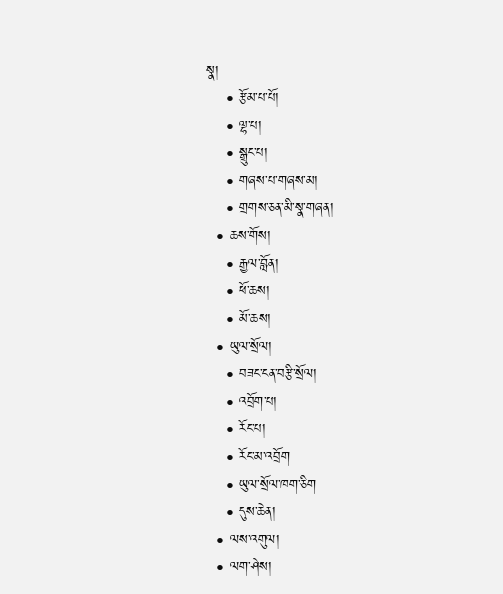སྣ།
    • རྩོམ་པ་པོ།
    • ལྷ་པ།
    • སྒྲུང་པ།
    • གཞས་པ་གཞས་མ།
    • གྲགས་ཅན་མི་སྣ་གཞན།
  • ཆས་གོས།
    • རྒྱལ་བློན།
    • ཕོ་ཆས།
    • མོ་ཆས།
  • ཡུལ་སྲོལ།
    • བཟང་ངན་བརྩི་སྲོལ།
    • འབྲོག་པ།
    • རོང་པ།
    • རོང་མ་འབྲོག
    • ཡུལ་སྲོལ་ཁག་ཅིག
    • དུས་ཆེན།
  • ལས་འགུལ།
  • ལག་ཤེས།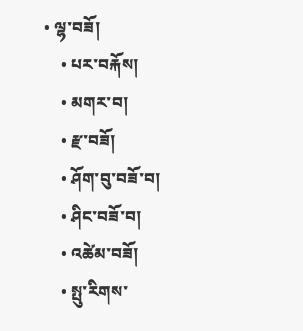• ལྷ་བཟོ།
    • པར་བརྐོས།
    • མགར་བ།
    • རྫ་བཟོ།
    • ཤོག་བུ་བཟོ་བ།
    • ཤིང་བཟོ་བ།
    • འཚེམ་བཟོ།
    • སྤུ་རིགས་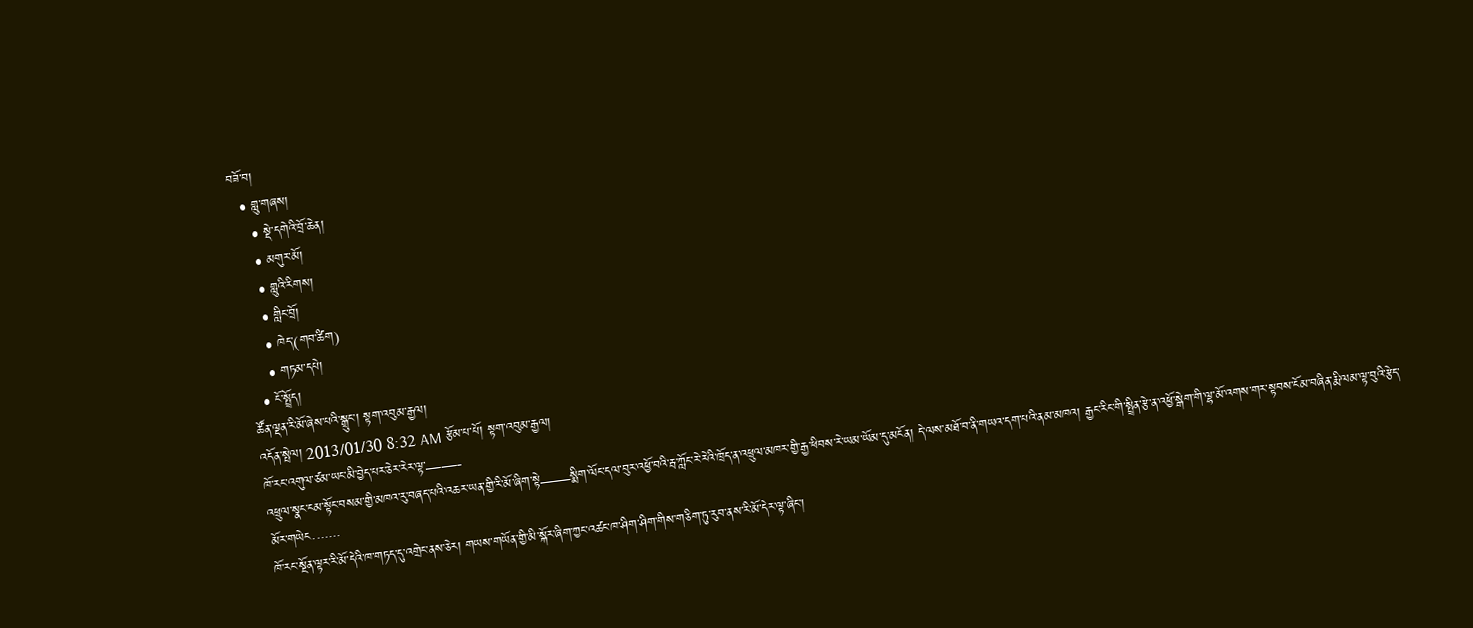བཟོ་བ།
  • གླུ་གཞས།
    • སྡེ་དགེའི་བྲོ་ཆེན།
    • མགུར་མོ།
    • གླུའི་རིགས།
    • གླིང་བྲོ།
    • ཁེད་(གབ་ཚིག)
    • གཏམ་དཔེ།
  • ངོ་སྤྲོད།
ཚོན་ལྡན་རི་མོ་ཞེས་པའི་སྒྲུང་། སྟག་འབུམ་རྒྱལ།
འདོན་སྤེལ། 2013/01/30 8:32 AM རྩོམ་པ་པོ། སྟག་འབུམ་རྒྱལ།
ཁོ་རང་འགུལ་ཙམ་ཡང་མི་བྱེད་པར་ཅེར་རེར་ལྟ་——-
འཕྲུལ་སྣང་ངམ་སྟོང་བསམ་གྱི་མཁའ་རུ་བཞད་པའི་འཆར་ཡན་གྱི་རི་མོ་ཞིག་སྟེ——སྨིག་ལོང་དལ་བུར་འཕྱོ་བའི་རྦ་ཀློང་རེ་རེའི་ཁྲོད་ན་འཕྲུལ་མཁར་གྱི་རྒྱ་ཕིབས་རེ་ཡམ་ཡོམ་དུ་མངོན། དེ་ལས་མཐོ་བ་ནི་གཡའ་དག་པའི་ནམ་མཁའ། རྒྱང་རིང་གི་སྤྲིན་རྩེ་ན་འཕྱོ་སྒེག་གི་ལྷ་མོ་འགས་གར་སྟབས་ངོམ་བཞིན་རྨི་ལམ་ལྟ་བུའི་རྩེད་མོར་གཡེང·······
ཁོ་རང་སྔོན་ལྟར་རི་མོ་དེའི་ཁ་གཏད་དུ་འགྲེང་ནས་ཅེར། གཡས་གཡོན་གྱི་མི་སྐོར་ཞིག་ཀྱང་འཚང་ཁ་ཤིག་ཤིག་གིས་གཅིག་ཏུ་རུབ་ནས་རི་མོ་དེར་ལྟ་ཞིང་།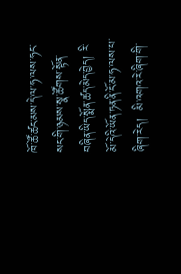ཁོ་ཚོ་ཚང་མས་དེ་ལ་ཧ་ལས་ཧང་སང་གི་ཉམས་སྣ་ཚོགས་སྟོན་བཞིན་ཡིད་སྨོན་ཚད་མེད་བྱེད། རི་མོ་དེའི་ཡོན་ཏན་ནི་ངོ་མ་ཧ་ལས་པ་ཞིག་རེད།  མི་འགའ་རེ་ཞིག་གི་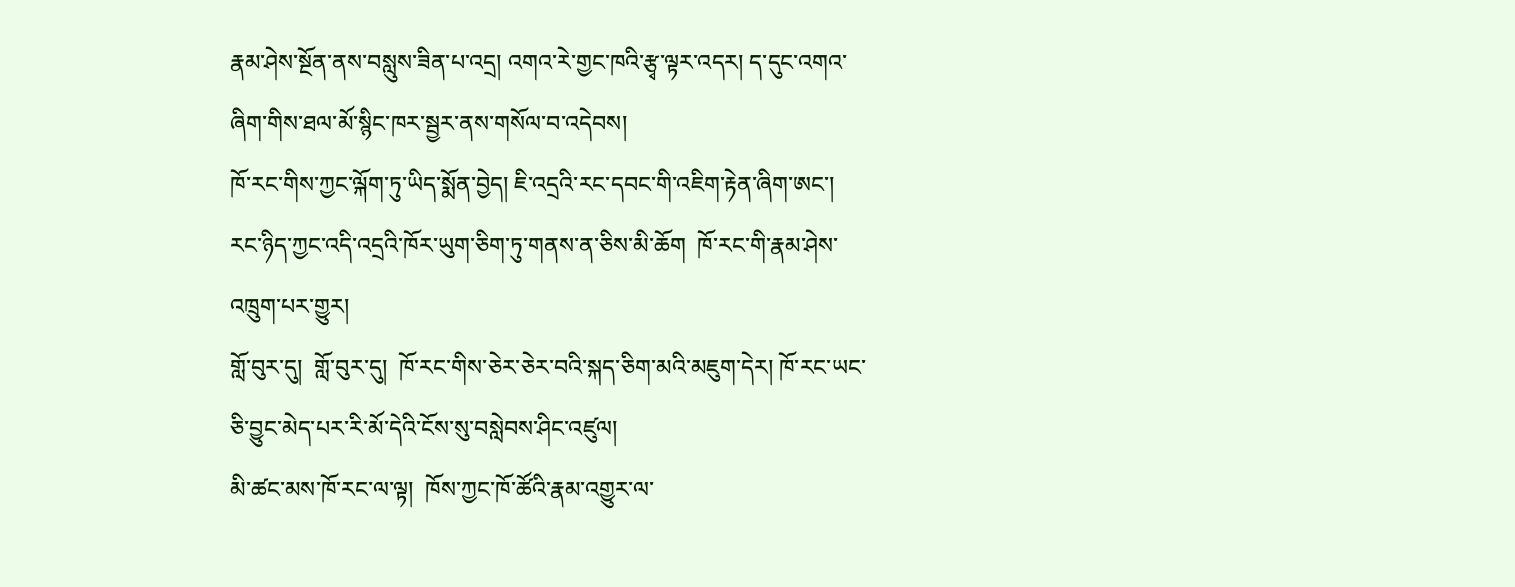རྣམ་ཤེས་སྔོན་ནས་བསླུས་ཟིན་པ་འདྲ། འགའ་རེ་གྱང་ཁའི་རྩྭ་ལྟར་འདར། ད་དུང་འགའ་ཞིག་གིས་ཐལ་མོ་སྙིང་ཁར་སྦྱར་ནས་གསོལ་བ་འདེབས།
ཁོ་རང་གིས་ཀྱང་ལྐོག་ཏུ་ཡིད་སྨོན་བྱེད། ཇི་འདྲའི་རང་དབང་གི་འཇིག་རྟེན་ཞིག་ཨང་། རང་ཉིད་ཀྱང་འདི་འདྲའི་ཁོར་ཡུག་ཅིག་ཏུ་གནས་ན་ཅིས་མི་ཆོག  ཁོ་རང་གི་རྣམ་ཤེས་འཁྲུག་པར་གྱུར།
གློ་བུར་དུ།  གློ་བུར་དུ།  ཁོ་རང་གིས་ཅེར་ཅེར་བའི་སྐད་ཅིག་མའི་མཇུག་དེར། ཁོ་རང་ཡང་ཅི་བྱུང་མེད་པར་རི་མོ་དེའི་ངོས་སུ་བསླེབས་ཤིང་འཛུལ།
མི་ཚང་མས་ཁོ་རང་ལ་ལྟ།  ཁོས་ཀྱང་ཁོ་ཚོའི་རྣམ་འགྱུར་ལ་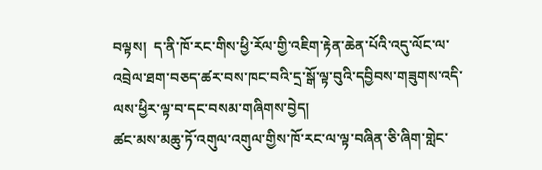བལྟས།  ད་ནི་ཁོ་རང་གིས་ཕྱི་རོལ་གྱི་འཇིག་རྟེན་ཆེན་པོའི་འདུ་ལོང་ལ་འབྲེལ་ཐག་བཅད་ཚར་བས་ཁང་བའི་དྲ་སྒོ་ལྟ་བུའི་དབྱིབས་གཟུགས་འདི་ལས་ཕྱིར་ལྟ་བ་དང་བསམ་གཞིགས་བྱེད།
ཚང་མས་མཆུ་ཏོ་འགུལ་འགུལ་གྱིས་ཁོ་རང་ལ་ལྟ་བཞིན་ཅི་ཞིག་གླེང་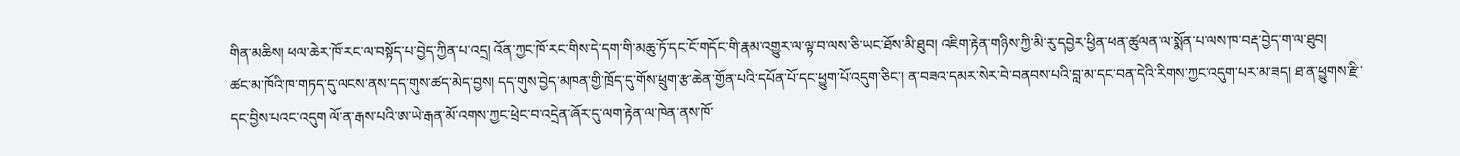གིན་མཆིས། ཕལ་ཆེར་ཁོ་རང་ལ་བསྟོད་པ་བྱེད་ཀྱིན་པ་འདྲ། འོན་ཀྱང་ཁོ་རང་གིས་དེ་དག་གི་མཆུ་ཏོ་དང་ངོ་གདོང་གི་རྣམ་འགྱུར་ལ་ལྟ་བ་ལས་ཅི་ཡང་ཐོས་མི་ཐུབ། འཇིག་རྟེན་གཉིས་ཀྱི་མི་རུ་དབྱེར་ཕྱིན་ཕན་ཚུལན་ལ་སྨོན་པ་ལས་ཁ་བརྡ་བྱེད་ག་ལ་ཐུབ།
ཚང་མ་ཁོའི་ཁ་གཏད་དུ་ལངས་ནས་དད་གུས་ཚད་མེད་བྱས། དད་གུས་བྱེད་མཁན་གྱི་ཁྲོད་དུ་གོས་ཕྲུག་རྩ་ཆེན་གྱོན་པའི་དཔོན་པོ་དང་ཕྱུག་པོ་འདུག་ཅིང་། ན་བཟའ་དམར་སེར་བེ་བནབས་པའི་བླ་མ་དང་བན་དེའི་རིགས་ཀྱང་འདུག་པར་མ་ཟད། ཐ་ན་ཕྱུགས་རྫི་དང་བྱིས་པའང་འདུག ལོ་ན་རྒས་པའི་ཨ་ཡེ་རྒན་མོ་འགས་ཀྱང་ཕྲེང་བ་འདྲེན་ཞོར་དུ་ལག་རྟེན་ལ་ཁེན་ནས་ཁོ་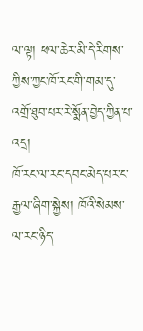ལ་ལྟ། ཕལ་ཆེར་མི་དེ་རིགས་ཀྱིས་ཀྱང་ཁོ་རང་གི་གམ་དུ་འགྲོ་ཐུབ་པར་རེ་སྨོན་བྱེད་ཀྱིན་པ་འདྲ།
ཁོ་རང་ལ་རང་དབང་མེད་པར་ང་རྒྱལ་ཞིག་སྐྱེས། ཁོའི་སེམས་ལ་རང་ཉིད་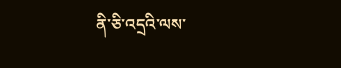ནི་ཅི་འདྲའི་ལས་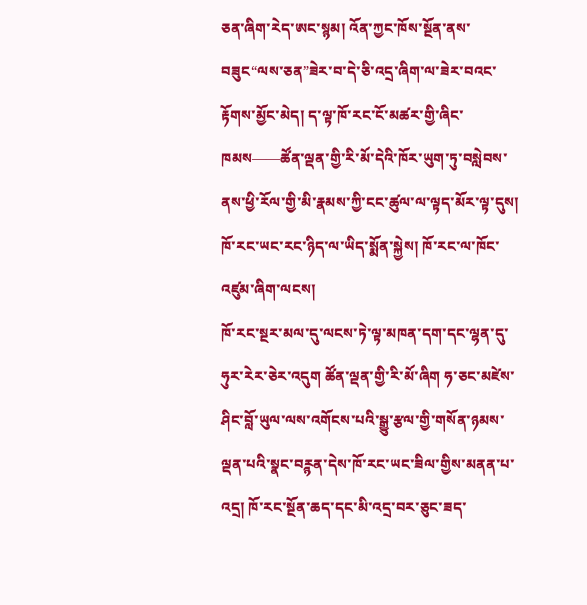ཅན་ཞིག་རེད་ཨང་སྙམ། འོན་ཀྱང་ཁོས་སྔོན་ནས་བཟུང“ལས་ཅན”ཟེར་བ་དེ་ཅི་འདྲ་ཞིག་ལ་ཟེར་བའང་རྟོགས་མྱོང་མེད། ད་ལྟ་ཁོ་རང་ངོ་མཚར་གྱི་ཞིང་ཁམས——ཚོན་ལྡན་གྱི་རི་མོ་དེའི་ཁོར་ཡུག་ཏུ་བསླེབས་ནས་ཕྱི་རོལ་གྱི་མི་རྣམས་ཀྱི་ངང་ཚུལ་ལ་ལྟད་མོར་ལྟ་དུས། ཁོ་རང་ཡང་རང་ཉིད་ལ་ཡིད་སྨོན་སྐྱེས། ཁོ་རང་ལ་ཁོང་འཛུམ་ཞིག་ལངས།
ཁོ་རང་སྔར་མལ་དུ་ལངས་ཏེ་ལྟ་མཁན་དག་དང་ལྷན་དུ་ཧུར་རེར་ཅེར་འདུག ཚོན་ལྡན་གྱི་རི་མོ་ཞིག ཧ་ཅང་མཛེས་ཤིང་བློ་ཡུལ་ལས་འགོངས་པའི་སྒྱུ་རྩལ་གྱི་གསོན་ཉམས་ལྡན་པའི་སྣང་བཪྙན་དེས་ཁོ་རང་ཡང་ཟིལ་གྱིས་མནན་པ་འདྲ། ཁོ་རང་སྔོན་ཆད་དང་མི་འདྲ་བར་ཅུང་ཟད་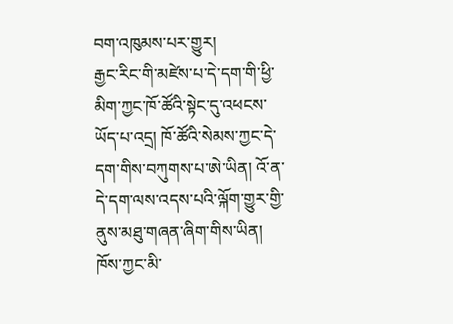བག་འཁུམས་པར་གྱུར།
རྒྱང་རིང་གི་མཛེས་པ་དེ་དག་གི་ཕྱི་མིག་ཀྱང་ཁོ་ཚོའི་སྟེང་དུ་འཕངས་ཡོད་པ་འདྲ། ཁོ་ཚོའི་སེམས་ཀྱང་དེ་དག་གིས་བཀུགས་པ་ཨེ་ཡིན། འོ་ན་དེ་དག་ལས་འདས་པའི་ལྐོག་གྱུར་གྱི་ནུས་མཐུ་གཞན་ཞིག་གིས་ཡིན། ཁོས་ཀྱང་མི་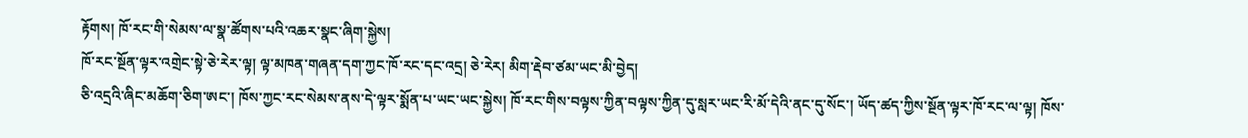རྟོགས། ཁོ་རང་གི་སེམས་ལ་སྣ་ཚོགས་པའི་འཆར་སྣང་ཞིག་སྐྱེས།
ཁོ་རང་སྔོན་ལྟར་འགྲེང་སྟེ་ཅེ་རེར་ལྟ། ལྟ་མཁན་གཞན་དག་ཀྱང་ཁོ་རང་དང་འདྲ། ཅེ་རེར། མིག་རྡེབ་ཙམ་ཡང་མི་བྱེད།
ཅི་འདྲའི་ཞིང་མཆོག་ཅིག་ཨང་། ཁོས་ཀྱང་རང་སེམས་ནས་དེ་ལྟར་སྨོན་པ་ཡང་ཡང་སྐྱེས། ཁོ་རང་གིས་བལྟས་ཀྱིན་བལྟས་ཀྱིན་དུ་སླར་ཡང་རི་མོ་དེའི་ནང་དུ་སོང་། ཡོད་ཚད་ཀྱིས་སྔོན་ལྟར་ཁོ་རང་ལ་ལྟ། ཁོས་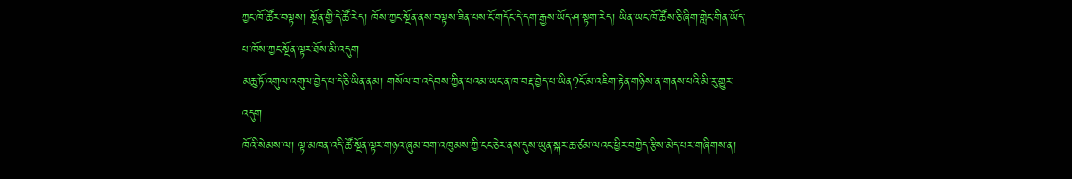ཀྱང་ཁོ་ཚོར་བལྟས། སྔོན་གྱི་དེ་ཚོ་རེད། ཁོས་ཀྱང་སྔོན་ནས་བལྟས་ཟིན་པས་ངོ་གདོང་དེ་དག་རྒྱས་ཡོད་ཤ་སྟག་རེད། ཡིན་ཡང་ཁོ་ཚོས་ཅི་ཞིག་གླེང་གིན་ཡོད་པ་ཁོས་ཀྱང་སྔོན་ལྟར་ཐོས་མི་འདུག
མཆུ་ཏོ་འགུལ་འགུལ་བྱེད་པ་དེ་ཅི་ཡིན་ནམ། གསོལ་བ་འདེབས་ཀྱིན་པའམ་ཡང་ན་ཁ་བརྡ་བྱེད་པ་ཡིན?ངོ་མ་འཇིག་རྟེན་གཉིས་ན་གནས་པའི་མི་རུ་གྱུར་འདུག
ཁོའི་སེམས་ལ། ལྟ་མཁན་འདི་ཚོ་སྔོན་ལྟར་གཉའ་ཞུམ་བག་འཁུམས་ཀྱི་ངང་ཅེར་ནས་དུས་ཡུན་སྐར་ཆ་ཙམ་ལའང་ཕྱིར་བཀྱེད་རྩིས་མེད་པར་གཞིགས་ན།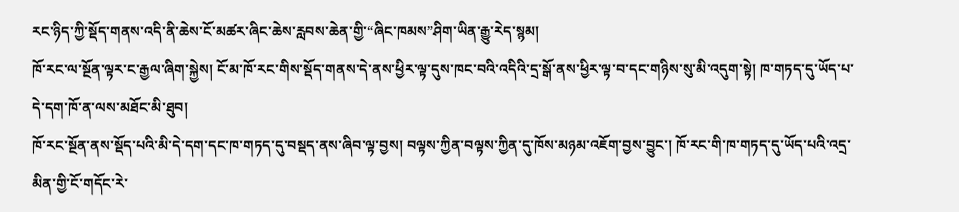རང་ཉིད་ཀྱི་སྡོད་གནས་འདི་ནི་ཆེས་ངོ་མཚར་ཞིང་ཆེས་རླབས་ཆེན་གྱི་“ཞིང་ཁམས”ཤིག་ཡིན་རྒྱུ་རེད་སྙམ།
ཁོ་རང་ལ་སྔོན་ལྟར་ང་རྒྱལ་ཞིག་སྐྱེས། ངོ་མ་ཁོ་རང་གིས་སྡོད་གནས་དེ་ནས་ཕྱིར་ལྟ་དུས་ཁང་བའི་འདིའི་དྲ་སྒོ་ནས་ཕྱིར་ལྟ་བ་དང་གཉིས་སུ་མི་འདུག་སྟེ། ཁ་གཏད་དུ་ཡོད་པ་དེ་དག་ཁོ་ན་ལས་མཐོང་མི་ཐུབ།
ཁོ་རང་སྔོན་ནས་སྡོད་པའི་མི་དེ་དག་དང་ཁ་གཏད་དུ་བསྡད་ནས་ཞིབ་ལྟ་བྱས། བལྟས་ཀྱིན་བལྟས་ཀྱིན་དུ་ཁོས་མཉམ་འཇོག་བྱས་བྱུང་། ཁོ་རང་གི་ཁ་གཏད་དུ་ཡོད་པའི་འདྲ་མིན་གྱི་ངོ་གདོང་རེ་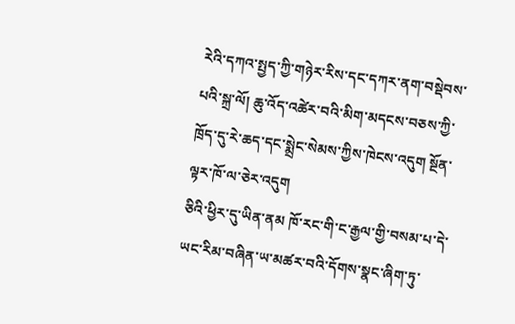རེའི་དཀའ་སྤྱད་ཀྱི་གཉེར་རིས་དང་དཀར་ནག་བསྡེབས་པའི་སྐྲ་ལོ། ཆུ་འོད་འཚེར་བའི་མིག་མདངས་བཅས་ཀྱི་ཁྲོད་དུ་རེ་ཆད་དང་སྨྲེང་སེམས་ཀྱིས་ཁེངས་འདུག སྔོན་ལྟར་ཁོ་ལ་ཅེར་འདུག
ཅིའི་ཕྱིར་དུ་ཡིན་ནམ ཁོ་རང་གི་ང་རྒྱལ་གྱི་བསམ་པ་དེ་ཡང་རིམ་བཞིན་ཡ་མཚར་བའི་དོགས་སྣང་ཞིག་ཏུ་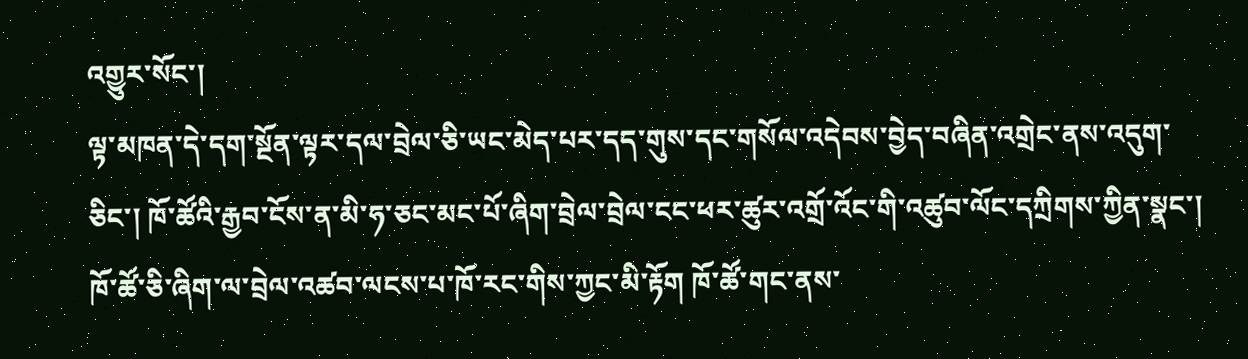འགྱུར་སོང་།
ལྟ་མཁན་དེ་དག་སྔོན་ལྟར་དལ་བྲེལ་ཅི་ཡང་མེད་པར་དད་གུས་དང་གསོལ་འདེབས་བྱེད་བཞིན་འགྲེང་ནས་འདུག་ཅིང་། ཁོ་ཚོའི་རྒྱབ་ངོས་ན་མི་ཧ་ཅང་མང་པོ་ཞིག་བྲེལ་བྲེལ་ངང་ཕར་ཚུར་འགྲོ་འོང་གི་འཚུབ་ལོང་དཀྲིགས་ཀྱིན་སྣང་། ཁོ་ཚོ་ཅི་ཞིག་ལ་བྲེལ་འཚབ་ལངས་པ་ཁོ་རང་གིས་ཀྱང་མི་རྟོག ཁོ་ཚོ་གང་ནས་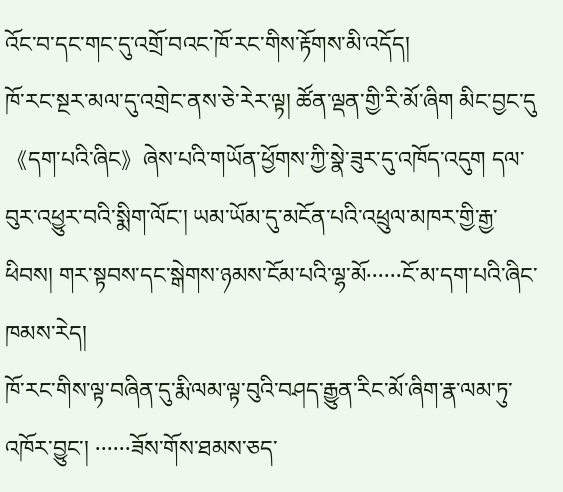འོང་བ་དང་གང་དུ་འགྲོ་བའང་ཁོ་རང་གིས་རྟོགས་མི་འདོད།
ཁོ་རང་སྔར་མལ་དུ་འགྲེང་ནས་ཅེ་རེར་ལྟ། ཚོན་ལྡན་གྱི་རི་མོ་ཞིག མིང་བྱང་དུ《དག་པའི་ཞིང》ཞེས་པའི་གཡོན་ཕྱོགས་ཀྱི་སྣེ་ཟུར་དུ་འཁོད་འདུག དལ་བུར་འཕྱུར་བའི་སྨིག་ལོང་། ཡམ་ཡོམ་དུ་མངོན་པའི་འཕྲུལ་མཁར་གྱི་རྒྱ་ཕིབས། གར་སྟབས་དང་སྒེགས་ཉམས་ངོམ་པའི་ལྷ་མོ······ངོ་མ་དག་པའི་ཞིང་ཁམས་རེད།
ཁོ་རང་གིས་ལྟ་བཞིན་དུ་རྨི་ལམ་ལྟ་བུའི་བཤད་རྒྱུན་རིང་མོ་ཞིག་རྣ་ལམ་ཏུ་འཁོར་བྱུང་། ······ཟོས་གོས་ཐམས་ཅད་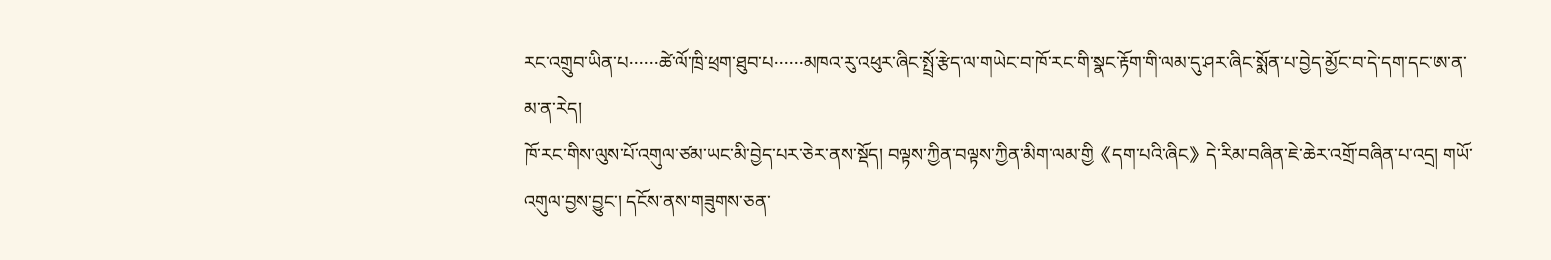རང་འགྲུབ་ཡིན་པ······ཚེ་ལོ་ཁྲི་ཕྲག་ཐུབ་པ······མཁའ་རུ་འཕུར་ཞིང་སྤྲོ་རྩེད་ལ་གཡེང་བ་ཁོ་རང་གི་སྣང་རྟོག་གི་ལམ་དུ་ཤར་ཞིང་སྨོན་པ་བྱེད་མྱོང་བ་དེ་དག་དང་ཨ་ན་མ་ན་རེད།
ཁོ་རང་གིས་ལུས་པོ་འགུལ་ཙམ་ཡང་མི་བྱེད་པར་ཅེར་ནས་སྡོད། བལྟས་ཀྱིན་བལྟས་ཀྱིན་མིག་ལམ་གྱི《དག་པའི་ཞིང》དེ་རིམ་བཞིན་ཇེ་ཆེར་འགྲོ་བཞིན་པ་འདྲ། གཡོ་འགུལ་བྱས་བྱུང་། དངོས་ནས་གཟུགས་ཅན་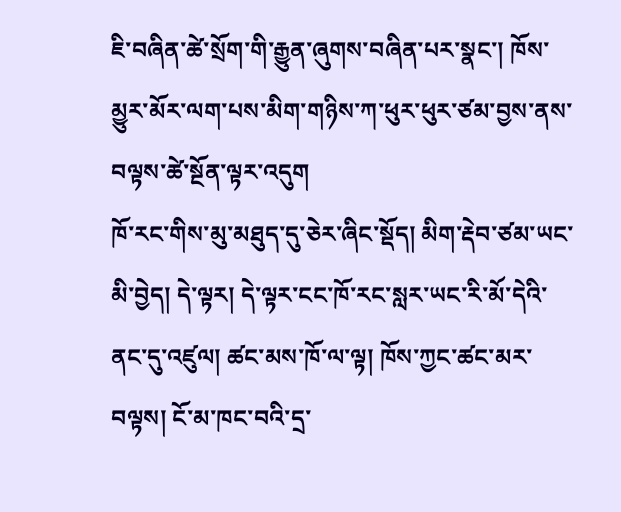ཇི་བཞིན་ཚེ་སྲོག་གི་རྒྱུན་ཞུགས་བཞིན་པར་སྣང་། ཁོས་མྱུར་མོར་ལག་པས་མིག་གཉིས་ཀ་ཕུར་ཕུར་ཙམ་བྱས་ནས་བལྟས་ཚེ་སྔོན་ལྟར་འདུག
ཁོ་རང་གིས་མུ་མཐུད་དུ་ཅེར་ཞིང་སྡོད། མིག་རྡེབ་ཙམ་ཡང་མི་བྱེད། དེ་ལྟར། དེ་ལྟར་ངང་ཁོ་རང་སླར་ཡང་རི་མོ་དེའི་ནང་དུ་འཛུལ། ཚང་མས་ཁོ་ལ་ལྟ། ཁོས་ཀྱང་ཚང་མར་བལྟས། ངོ་མ་ཁང་བའི་དྲ་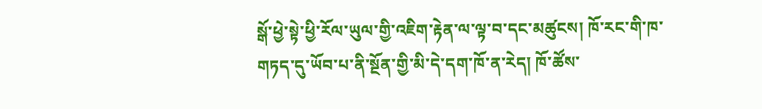སྒོ་ཕྱེ་སྟེ་ཕྱི་རོལ་ཡུལ་གྱི་འཇིག་རྟེན་ལ་ལྟ་བ་དང་མཚུངས། ཁོ་རང་གི་ཁ་གཏད་དུ་ཡོབ་པ་ནི་སྔོན་གྱི་མི་དེ་དག་ཁོ་ན་རེད། ཁོ་ཚོས་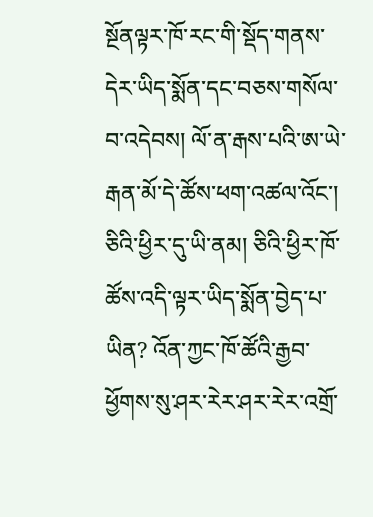སྔོནལྟར་ཁོ་རང་གི་སྡོད་གནས་དེར་ཡིད་སྨོན་དང་བཅས་གསོལ་བ་འདེབས། ལོ་ན་རྒས་པའི་ཨ་ཡེ་རྒན་མོ་དེ་ཚོས་ཕག་འཚལ་འོང་།
ཅིའི་ཕྱིར་དུ་ཡི་ནམ། ཅིའི་ཕྱིར་ཁོ་ཚོས་འདི་ལྟར་ཡིད་སྨོན་བྱེད་པ་ཡིན? འོན་ཀྱང་ཁོ་ཚོའི་རྒྱབ་ཕྱོགས་སུ་ཤར་རེར་ཤར་རེར་འགྲོ་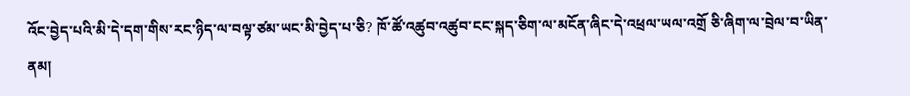འོང་བྱེད་པའི་མི་དེ་དག་གིས་རང་ཉིད་ལ་བལྟ་ཙམ་ཡང་མི་བྱེད་པ་ཅི? ཁོ་ཚོ་འཚུབ་འཚུབ་ངང་སྐད་ཅིག་ལ་མངོན་ཞིང་དེ་འཕྲལ་ཡལ་འགྲོ ཅི་ཞིག་ལ་བྲེལ་བ་ཡིན་ནམ།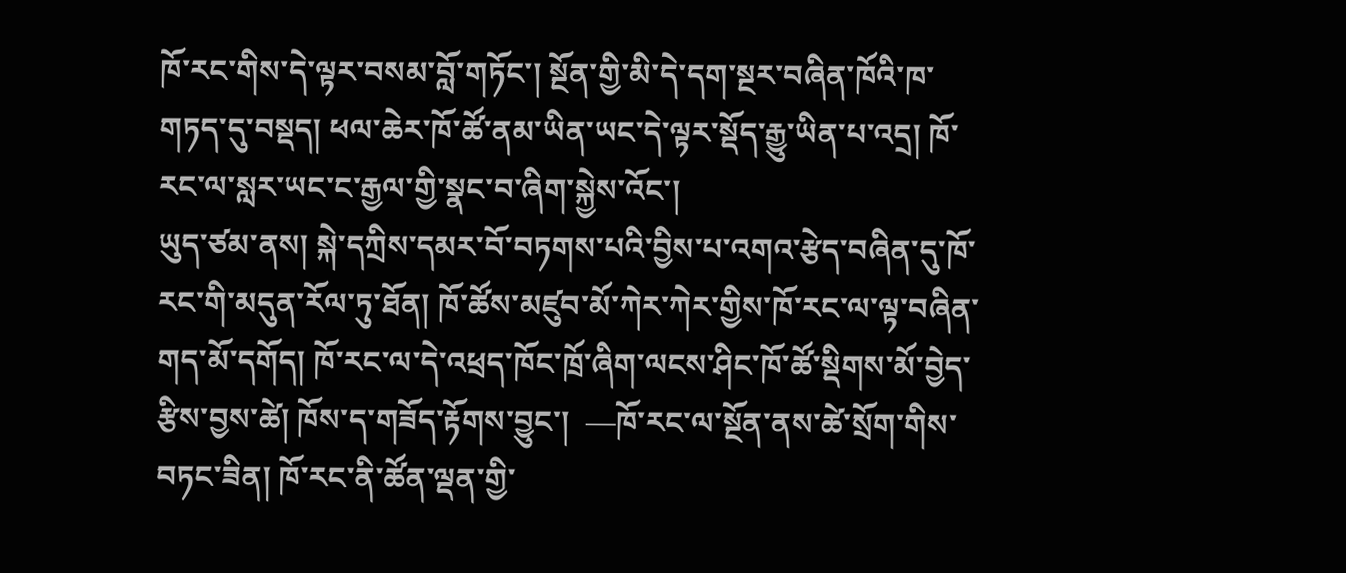ཁོ་རང་གིས་དེ་ལྟར་བསམ་བློ་གཏོང་། སྔོན་གྱི་མི་དེ་དག་སྔར་བཞིན་ཁོའི་ཁ་གཏད་དུ་བསྡད། ཕལ་ཆེར་ཁོ་ཚོ་ནམ་ཡིན་ཡང་དེ་ལྟར་སྡོད་རྒྱུ་ཡིན་པ་འདྲ། ཁོ་རང་ལ་སླར་ཡང་ང་རྒྱལ་གྱི་སྣང་བ་ཞིག་སྐྱེས་འོང་།
ཡུད་ཙམ་ནས། སྐེ་དཀྲིས་དམར་བོ་བཏགས་པའི་བྱིས་པ་འགའ་རྩེད་བཞིན་དུ་ཁོ་རང་གི་མདུན་རོལ་ཏུ་ཐོན། ཁོ་ཚོས་མཛུབ་མོ་ཀེར་ཀེར་གྱིས་ཁོ་རང་ལ་ལྟ་བཞིན་གད་མོ་དགོད། ཁོ་རང་ལ་དེ་འཕྲད་ཁོང་ཁྲོ་ཞིག་ལངས་ཤིང་ཁོ་ཚོ་སྡིགས་མོ་བྱེད་རྩིས་བྱས་ཚེ། ཁོས་ད་གཟོད་རྟོགས་བྱུང་།  —ཁོ་རང་ལ་སྔོན་ནས་ཚེ་སྲོག་གིས་བཏང་ཟིན། ཁོ་རང་ནི་ཚོན་ལྡན་གྱི་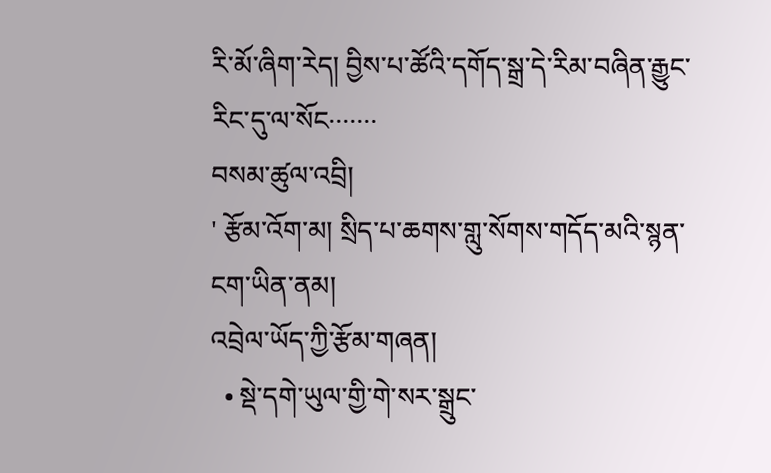རི་མོ་ཞིག་རེད། བྱིས་པ་ཚོའི་དགོད་སྒྲ་དེ་རིམ་བཞིན་རྒྱུང་རིང་དུ་ལ་སོང·······
བསམ་ཚུལ་འབྲི།
' རྩོམ་འོག་མ། སྲིད་པ་ཆགས་གླུ་སོགས་གདོད་མའི་སྙན་ངག་ཡིན་ནམ།
འབྲེལ་ཡོད་ཀྱི་རྩོམ་གཞན།
  • སྡེ་དགེ་ཡུལ་གྱི་གེ་སར་སྒྲུང་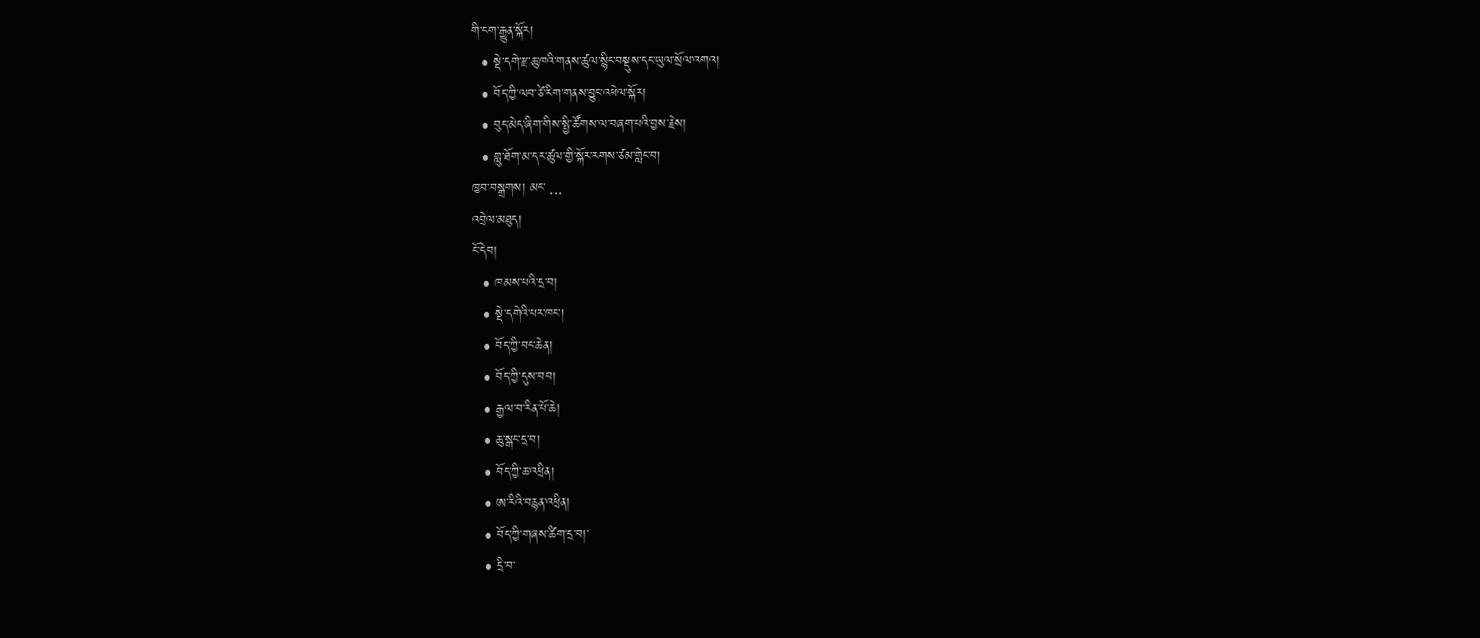གི་ངག་རྒྱུན་སྐོར།
  • སྡེ་དགེ་རྫ་ཆུ་ཁའི་གནས་ཚུལ་སྙིང་བསྡུས་དང་ཡུལ་སྲོལ་འགའ།
  • བོད་ཀྱི་ལབ་ཙེ་རིག་གནས་བྱུང་འཕེལ་སྐོར།
  • བུད་མེད་ཞིག་གིས་སྤྱི་ཚོགས་ལ་བཞག་པའི་བྱས་རྗེས།
  • གླུ་ཐོག་མ་དར་ཚུལ་གྱི་སྐོར་རགས་ཙམ་གླེང་བ།
ཁྱབ་བསྒྲགས། མང་ ...
འབྲེལ་མཐུད།
ངོ་དེབ།
  • ཁམས་པའི་དྲ་བ།
  • སྡེ་དགེའི་པར་ཁང་།
  • བོད་ཀྱི་བང་ཆེན།
  • བོད་ཀྱི་དུས་བབ།
  • རྒྱལ་བ་རིན་པོ་ཆེ།
  • ཆུ་སྒང་དྲ་བ།
  • བོད་ཀྱི་ཆ་འཕྲིན།
  • ཨ་རིའི་བརྙན་འཕྲིན།
  • བོད་ཀྱི་གཞས་ཚིག་དྲ་བ།་
  • དྲི་བ་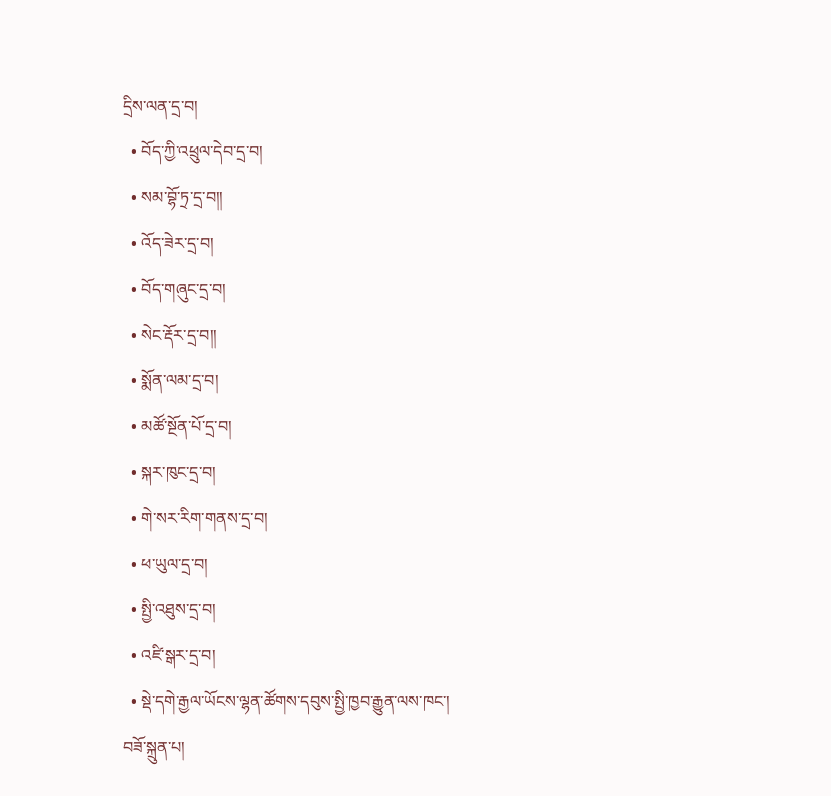དྲིས་ལན་དྲ་བ།
  • བོད་ཀྱི་འཕྲུལ་དེབ་དྲ་བ།
  • སམ་བྷོ་ཏྲ་དྲ་བ།།
  • འོད་ཟེར་དྲ་བ།
  • བོད་གཞུང་དྲ་བ།
  • སེང་རྡོར་དྲ་བ།།
  • སྨོན་ལམ་དྲ་བ།
  • མཚོ་སྔོན་པོ་དྲ་བ།
  • སྐར་ཁུང་དྲ་བ།
  • གེ་སར་རིག་གནས་དྲ་བ།
  • ཕ་ཡུལ་དྲ་བ།
  • སྤྱི་འཐུས་དྲ་བ།
  • འཛི་སྒར་དྲ་བ།
  • སྡེ་དགེ་རྒྱལ་ཡོངས་ལྷན་ཚོགས་དབུས་སྤྱི་ཁྱབ་རྒྱུན་ལས་ཁང་།
བཟོ་སྐྲུན་པ།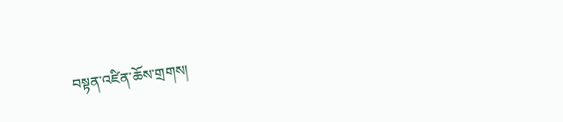བསྟན་འཛིན་ཆོས་གྲགས།